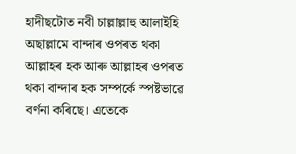হাদীছটোত নবী চাল্লাল্লাহু আলাইহি অছাল্লামে বান্দাৰ ওপৰত থকা আল্লাহৰ হক আৰু আল্লাহৰ ওপৰত থকা বান্দাৰ হক সম্পৰ্কে স্পষ্টভাৱে বৰ্ণনা কৰিছে। এতেকে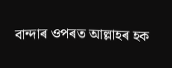বান্দাৰ ওপৰত আল্লাহৰ হক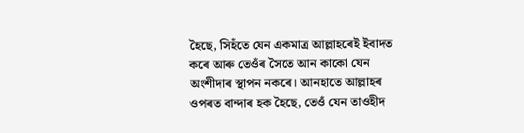হৈছে, সিহঁতে যেন একমাত্ৰ আল্লাহৰেই ইবাদত কৰে আৰু তেওঁৰ সৈতে আন কাকো যেন অংশীদাৰ স্থাপন নকৰে। আনহাতে আল্লাহৰ ওপৰত বান্দাৰ হক হৈছে, তেওঁ যেন তাওহীদ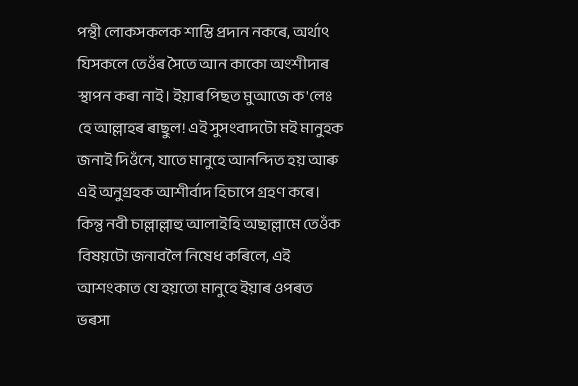পন্থী লোকসকলক শাস্তি প্ৰদান নকৰে, অৰ্থাৎ যিসকলে তেওঁৰ সৈতে আন কাকো অংশীদাৰ স্থাপন কৰা নাই। ইয়াৰ পিছত মুআজে ক'লেঃ হে আল্লাহৰ ৰাছুল! এই সুসংবাদটো মই মানুহক জনাই দিওঁনে, যাতে মানুহে আনন্দিত হয় আৰু এই অনুগ্ৰহক আশীৰ্বাদ হিচাপে গ্ৰহণ কৰে। কিন্তু নবী চাল্লাল্লাহু আলাইহি অছাল্লামে তেওঁক বিষয়টো জনাবলৈ নিষেধ কৰিলে, এই আশংকাত যে হয়তো মানুহে ইয়াৰ ওপৰত ভৰসা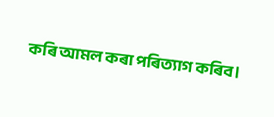কৰি আমল কৰা পৰিত্যাগ কৰিব।